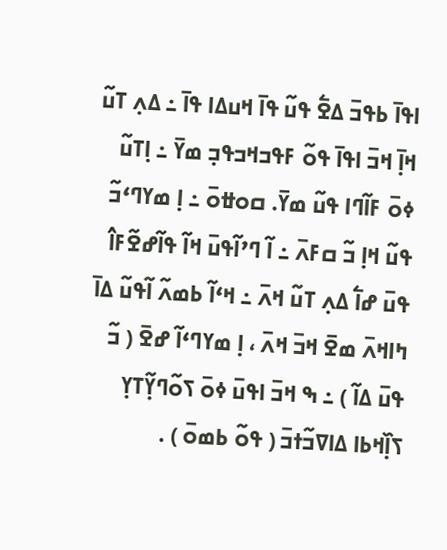ߊߟߊ߫ ߕߟߏ߫ ߡߐ߱ ߟߎ߬ ߟߊ߫ ߞߎߡߊ ߟߊ߫ ߸ ߡߍ߲ ߠߎ߬ ߞߊ߲߫ ߞߏ߫ ߊߟߊ߫ ߟߋ߬ ߓߟߏߞߏߟߏ߲ ߘߌ߫ ߸ ߊ߲ߠߎ߬ ߦߋ߫ ߓߊ߬ߣߊ ߟߎ߬ ߘߌ߫. ߛߋߚߋ߫ ߸ ߊ߲ ߘߌߣߵߏ߬ ߟߎ߬ ߞߊ߲ ߏ߬ ߛߓߍ߫ ߸ ߊ߬ ߣߴߊ߬ߟߎ߫ ߞߊ߬ ߟߊ߬ߝߐ߬ߓߊ߮ ߟߎ߫ ߝߊ߱ ߡߍ߲ ߠߎ߬ ߞߍ߫ ߸ ߞߵߊ߬ ߕߘߍ߬ ߊ߬ߟߎ߬ ߡߊ߫ ߤߊߞߍ߫ ߘߐ߫ ߞߏ߫ ߞߍ߫ ، ߊ߲ ߘߌߣߵߊ߬ ߝߐ߫ ( ߏ߬ ߟߎ߫ ߡߊ߬ ) ߸ ߒ ߞߏ߫ ߊߟߎ߫ ߦߋ߫ ߖߋ߬ߣߌ߲߬ߠߌ߲ ߖߊ߲߰ߞߕߊ ߡߊߜߏ߬ߙߏ߫ ( ߟߋ߬ ߕߘߋ߫ ) .